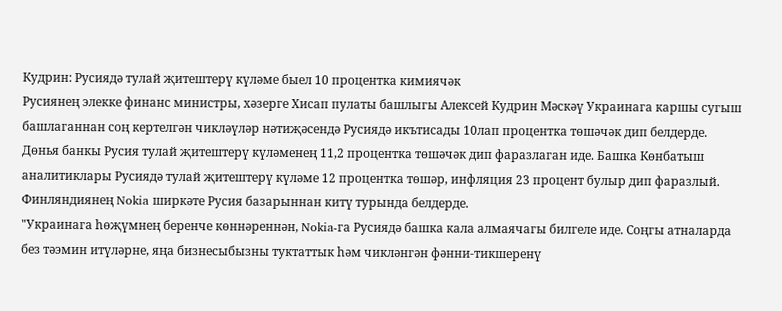Кудрин: Русиядә тулай җитештерү күләме быел 10 процентка кимиячәк
Русиянең элекке финанс министры, хәзерге Хисап пулаты башлыгы Алексей Кудрин Мәскәү Украинага каршы сугыш башлаганнан соң кертелгән чикләүләр нәтиҗәсендә Русиядә икътисады 10лап процентка төшәчәк дип белдерде.
Дөнья банкы Русия тулай җитештерү күләменең 11,2 процентка төшәчәк дип фаразлаган иде. Башка Көнбатыш аналитиклары Русиядә тулай җитештерү күләме 12 процентка төшәр, инфляция 23 процент булыр дип фаразлый.
Финляндиянең Nokia ширкәте Русия базарыннан китү турында белдерде.
"Украинага һөҗүмнең беренче көннәреннән, Nokia-га Русиядә башка кала алмаячагы билгеле иде. Соңгы атналарда без тәэмин итүләрне, яңа бизнесыбызны туктаттык һәм чикләнгән фәнни-тикшеренү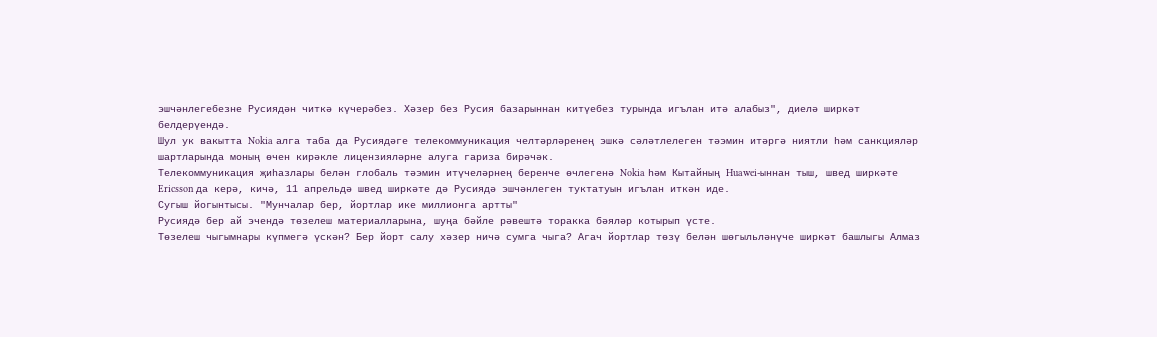эшчәнлегебезне Русиядән читкә күчерәбез. Хәзер без Русия базарыннан китүебез турында игълан итә алабыз", диелә ширкәт белдерүендә.
Шул ук вакытта Nokia алга таба да Русиядәге телекоммуникация челтәрләренең эшкә сәләтлелеген тәэмин итәргә ниятли һәм санкцияләр шартларында моның өчен кирәкле лицензияләрне алуга гариза бирәчәк.
Телекоммуникация җиһазлары белән глобаль тәэмин итүчеләрнең беренче өчлегенә Nokia һәм Кытайның Huawei-ыннан тыш, швед ширкәте Ericsson да керә, кичә, 11 апрельдә швед ширкәте дә Русиядә эшчәнлеген туктатуын игълан иткән иде.
Сугыш йогынтысы. "Мунчалар бер, йортлар ике миллионга артты"
Русиядә бер ай эчендә төзелеш материалларына, шуңа бәйле рәвештә торакка бәяләр котырып үсте.
Төзелеш чыгымнары күпмегә үскән? Бер йорт салу хәзер ничә сумга чыга? Агач йортлар төзү белән шөгыльләнүче ширкәт башлыгы Алмаз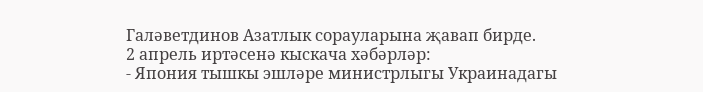Галәветдинов Азатлык сорауларына җавап бирде.
2 апрель иртәсенә кыскача хәбәрләр:
- Япония тышкы эшләре министрлыгы Украинадагы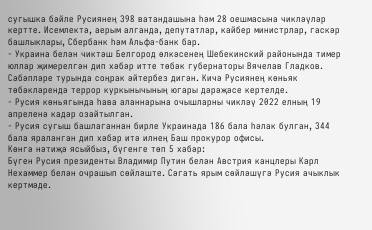сугышка бәйле Русиянең 398 ватандашына һәм 28 оешмасына чикләүләр кертте. Исемлектә, аерым алганда, депутатлар, кайбер министрлар, гаскәр башлыклары, Сбербанк һәм Альфа-банк бар.
- Украина белән чиктәш Белгород өлкәсенең Шебекинский районында тимер юллар җимерелгән дип хәбәр итте төбәк губернаторы Вячелав Гладков. Сәбәпләре турында соңрак әйтербез дигән. Кичә Русиянең көньяк төбәкләрендә террор куркынычының югары дәрәҗәсе кертелде.
- Русия көньягында һава аланнарына очышларны чикләү 2022 елның 19 апреленә кадәр озайтылган.
- Русия сугыш башлаганнан бирле Украинада 186 бала һәлак булган, 344 бала яраланган дип хәбәр итә илнең Баш прокурор офисы.
Көнгә нәтиҗә ясыйбыз, бүгенге төп 5 хәбәр:
Бүген Русия президенты Владимир Путин белән Австрия канцлеры Карл Нехаммер белән очрашып сөйләште. Cәгать ярым сөйләшүгә Русия ачыклык кертмәде.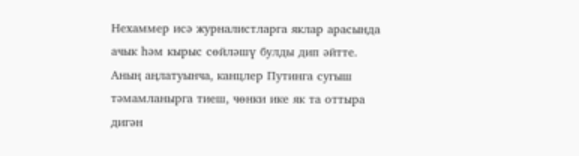Нехаммер исә журналистларга яклар арасында ачык һәм кырыс сөйләшү булды дип әйтте. Аның аңлатуынча, канцлер Путинга сугыш тәмамланырга тиеш, чөнки ике як та оттыра дигән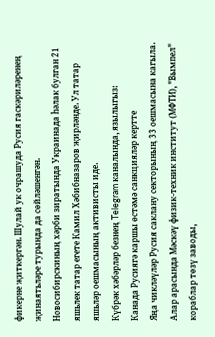фикерне җиткергән. Шулай ук очрашуда Русия гаскәриләренең җинаятьләре турында да сөйләшенгән.
Новосибирскиның хәрби зиратында Украинада һәлак булган 21 яшьлек татар егете Камил Хәбибназаров җирләнде. Ул татар яшьләр оешмасының активисты иде.
Күбрәк хәбәрләр безнең Telegram каналында, язылыгыз:
Канада Русиягә каршы өстәмә санкцияләр кертте
Яңа чикләүләр Русия саклану секторының 33 оешмасына кагыла. Алар арасында Мәскәү физик-техник институт (МФТИ), "Вымпел" кораблар төзү заводы,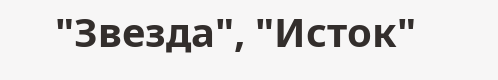"Звезда", "Исток"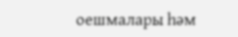оешмалары һәм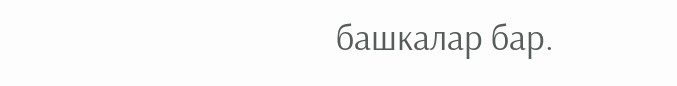башкалар бар.